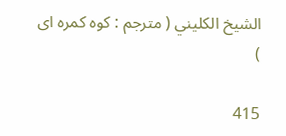الشيخ الكليني ( مترجم : كوه كمره اى )

415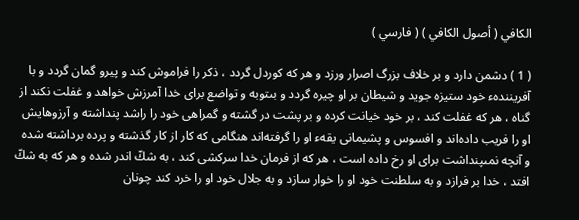الكافي ( أصول الكافي ) ( فارسي )

( 1 ) دشمن دارد و بر خلاف بزرگ اصرار ورزد و هر كه كوردل گردد ، ذكر را فراموش كند و پيرو گمان گردد و با آفرينندهء خود ستيزه جويد و شيطان بر او چيره گردد و بىتوبه و تواضع براى خدا آمرزش خواهد و غفلت نكند از گناه ، هر كه غفلت كند ، بر خود خيانت كرده و بر پشت در گشته و گمراهى خود را راشد پنداشته و آرزوهايش او را فريب داده‌اند و افسوس و پشيمانى يقهء او را گرفته‌اند هنگامى كه كار از كار گذشته و پرده برداشته شده و آنچه نمىپنداشت براى او رخ داده است ، هر كه از فرمان خدا سركشى كند ، به شكّ اندر شده و هر كه به شكّ افتد ، خدا بر فرازد و به سلطنت خود او را خوار سازد و به جلال خود او را خرد كند چونان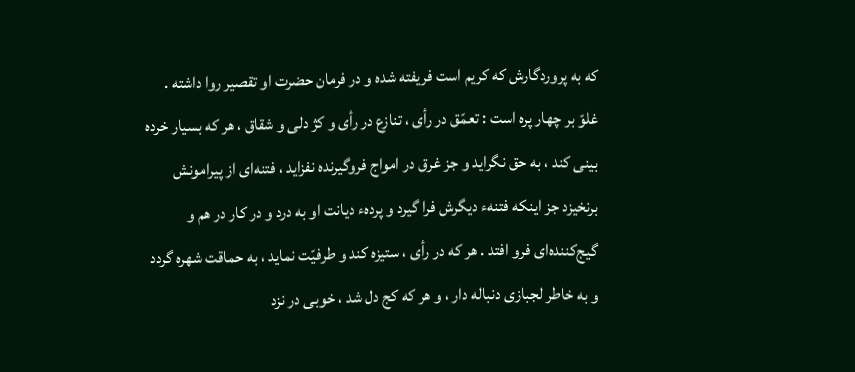كه به پروردگارش كه كريم است فريفته شده و در فرمان حضرت او تقصير روا داشته . غلوّ بر چهار پره است : تعمّق در رأى ، تنازع در رأى و كژ دلى و شقاق ، هر كه بسيار خرده بينى كند ، به حق نگرايد و جز غرق در امواج فروگيرنده نفزايد ، فتنه‌اى از پيرامونش برنخيزد جز اينكه فتنهء ديگرش فرا گيرد و پردهء ديانت او به درد و در كار در هم و گيج‌كننده‌اى فرو افتد . هر كه در رأى ، ستيزه كند و طرفيّت نمايد ، به حماقت شهره گردد و به خاطر لجبازى دنباله دار ، و هر كه كج دل شد ، خوبى در نزد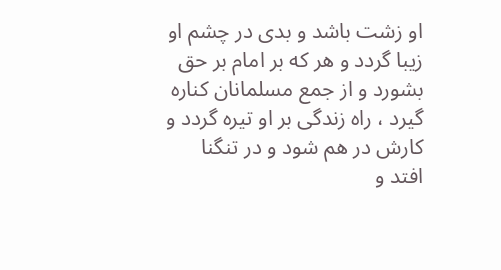او زشت باشد و بدى در چشم او زيبا گردد و هر كه بر امام بر حق بشورد و از جمع مسلمانان كناره گيرد ، راه زندگى بر او تيره گردد و كارش در هم شود و در تنگنا افتد و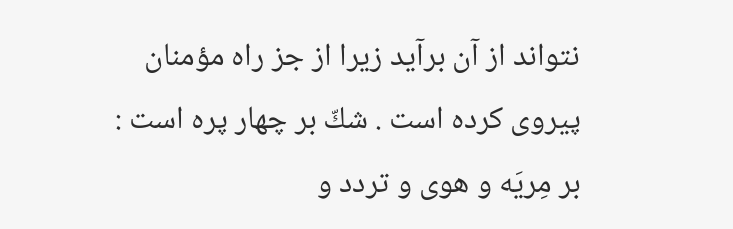نتواند از آن برآيد زيرا از جز راه مؤمنان پيروى كرده است . شكّ بر چهار پره است : بر مِريَه و هوى و تردد و